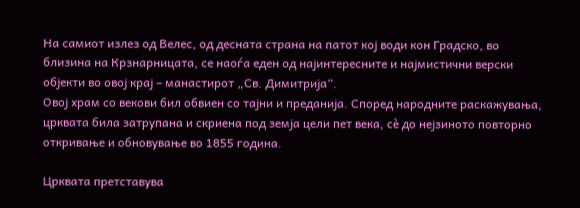На самиот излез од Велес, од десната страна на патот кој води кон Градско, во близина на Крзнарницата, се наоѓа еден од најинтересните и најмистични верски објекти во овој крај – манастирот „Св. Димитрија“.
Овој храм со векови бил обвиен со тајни и преданија. Според народните раскажувања, црквата била затрупана и скриена под земја цели пет века, сè до нејзиното повторно откривање и обновување во 1855 година.

Црквата претставува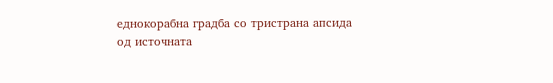еднокорабна градба со тристрана апсида од источната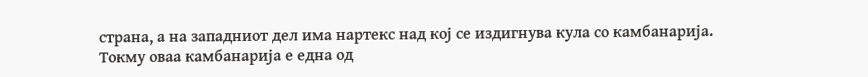страна, а на западниот дел има нартекс над кој се издигнува кула со камбанарија. Токму оваа камбанарија е една од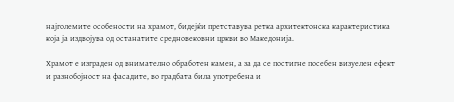најголемите особености на храмот, бидејќи претставува ретка архитектонска карактеристика која ја издвојува од останатите средновековни цркви во Македонија.

Храмот е изграден од внимателно обработен камен, а за да се постигне посебен визуелен ефект и разнобојност на фасадите, во градбата била употребена и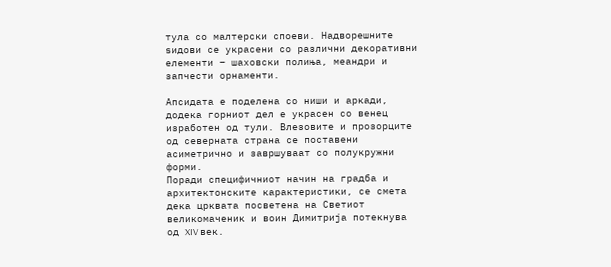тула со малтерски споеви. Надворешните ѕидови се украсени со различни декоративни елементи – шаховски полиња, меандри и запчести орнаменти.

Апсидата е поделена со ниши и аркади, додека горниот дел е украсен со венец изработен од тули. Влезовите и прозорците од северната страна се поставени асиметрично и завршуваат со полукружни форми.
Поради специфичниот начин на градба и архитектонските карактеристики, се смета дека црквата посветена на Светиот великомаченик и воин Димитрија потекнува од XIV век.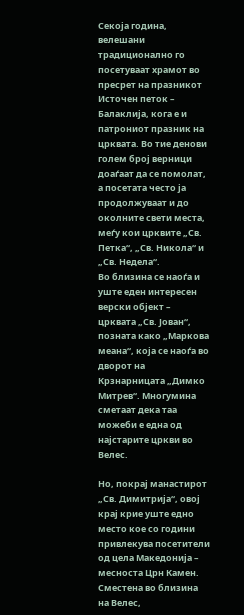Секоја година, велешани традиционално го посетуваат храмот во пресрет на празникот Источен петок – Балаклија, кога е и патрониот празник на црквата. Во тие денови голем број верници доаѓаат да се помолат, а посетата често ја продолжуваат и до околните свети места, меѓу кои црквите „Св. Петка“, „Св. Никола“ и „Св. Недела“.
Во близина се наоѓа и уште еден интересен верски објект – црквата „Св. Јован“, позната како „Маркова меана“, која се наоѓа во дворот на Крзнарницата „Димко Митрев“. Многумина сметаат дека таа можеби е една од најстарите цркви во Велес.

Но, покрај манастирот „Св. Димитрија“, овој крај крие уште едно место кое со години привлекува посетители од цела Македонија – месноста Црн Камен.
Сместена во близина на Велес,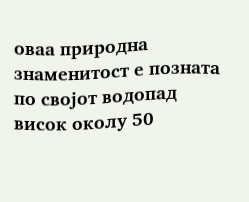оваа природна знаменитост е позната по својот водопад висок околу 50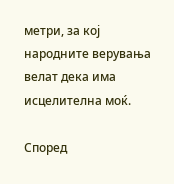метри, за кој народните верувања велат дека има исцелителна моќ.

Според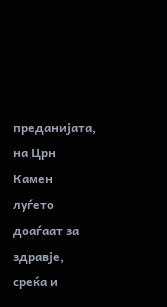преданијата, на Црн Камен луѓето доаѓаат за здравје, среќа и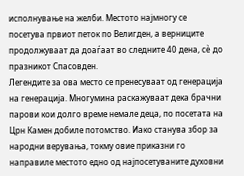исполнување на желби. Местото најмногу се посетува првиот петок по Велигден, а верниците продолжуваат да доаѓаат во следните 40 дена, сè до празникот Спасовден.
Легендите за ова место се пренесуваат од генерација на генерација. Многумина раскажуваат дека брачни парови кои долго време немале деца, по посетата на Црн Камен добиле потомство. Иако станува збор за народни верувања, токму овие приказни го направиле местото едно од најпосетуваните духовни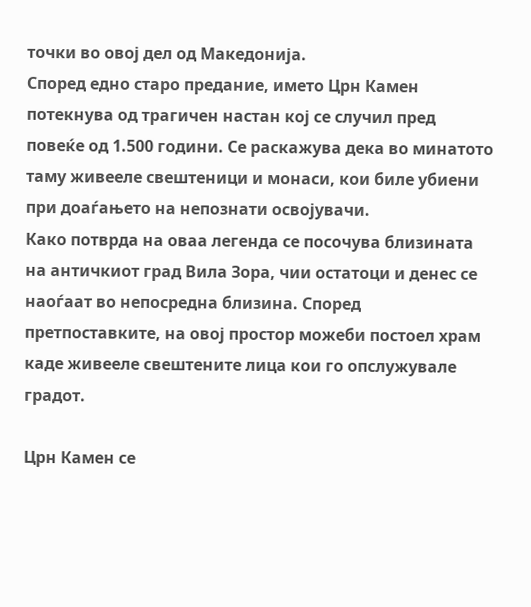точки во овој дел од Македонија.
Според едно старо предание, името Црн Камен потекнува од трагичен настан кој се случил пред повеќе од 1.500 години. Се раскажува дека во минатото таму живееле свештеници и монаси, кои биле убиени при доаѓањето на непознати освојувачи.
Како потврда на оваа легенда се посочува близината на античкиот град Вила Зора, чии остатоци и денес се наоѓаат во непосредна близина. Според претпоставките, на овој простор можеби постоел храм каде живееле свештените лица кои го опслужувале градот.

Црн Камен се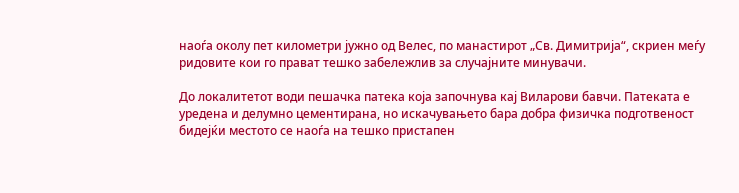наоѓа околу пет километри јужно од Велес, по манастирот „Св. Димитрија“, скриен меѓу ридовите кои го прават тешко забележлив за случајните минувачи.

До локалитетот води пешачка патека која започнува кај Виларови бавчи. Патеката е уредена и делумно цементирана, но искачувањето бара добра физичка подготвеност бидејќи местото се наоѓа на тешко пристапен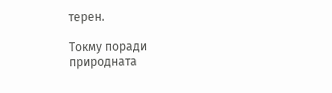терен.

Токму поради природната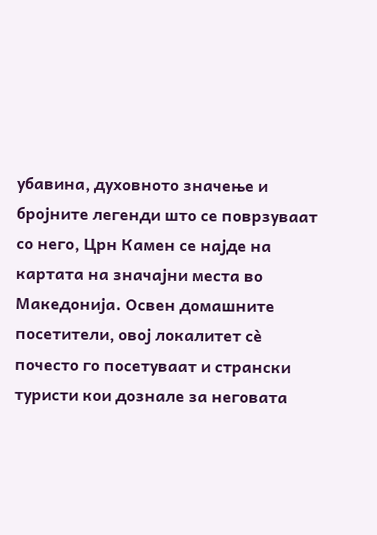убавина, духовното значење и бројните легенди што се поврзуваат со него, Црн Камен се најде на картата на значајни места во Македонија. Освен домашните посетители, овој локалитет сè почесто го посетуваат и странски туристи кои дознале за неговата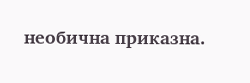необична приказна.